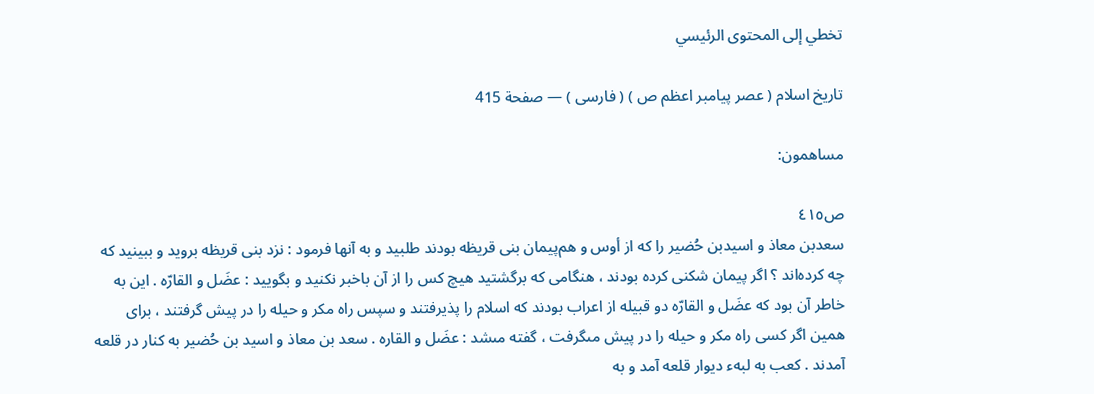تخطي إلى المحتوى الرئيسي

تاريخ اسلام ( عصر پيامبر اعظم ص ) ( فارسى ) — صفحة 415

مساهمون:

ص٤١٥
سعدبن معاذ و اسيدبن حُضير را كه از أوس و هم‌پيمان بنى قريظه بودند طلبيد و به آنها فرمود : نزد بنى قريظه برويد و ببينيد كه چه كرده‌اند ؟ اگر پيمان شكنى كرده بودند ، هنگامى كه برگشتيد هيچ كس را از آن باخبر نكنيد و بگوييد : عضَل و القارّه . اين به خاطر آن بود كه عضَل و القارّه دو قبيله از اعراب بودند كه اسلام را پذيرفتند و سپس راه مكر و حيله را در پيش گرفتند ، براى همين اگر كسى راه مكر و حيله را در پيش مىگرفت ، گفته مىشد : عضَل و القاره . سعد بن معاذ و اسيد بن حُضير به كنار در قلعه آمدند . كعب به لبهء ديوار قلعه آمد و به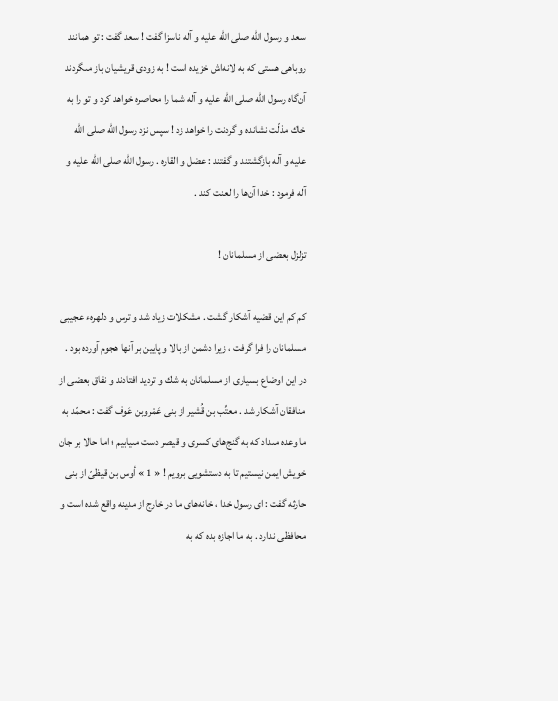سعد و رسول اللّه صلى الله عليه و آله ناسزا گفت ! سعد گفت : تو همانند روباهى هستى كه به لانه‌اش خزيده است ! به زودى قريشيان باز مىگردند آن‌گاه رسول اللّه صلى الله عليه و آله شما را محاصره خواهد كرد و تو را به خاك مذلّت نشانده و گردنت را خواهد زد ! سپس نزد رسول اللّه صلى الله عليه و آله بازگشتند و گفتند : عضل و القاره . رسول اللّه صلى الله عليه و آله فرمود : خدا آن‌ها را لعنت كند .

تزلزل بعضى از مسلمانان !

كم كم اين قضيه آشكار گشت . مشكلات زياد شد و ترس و دلهرهء عجيبى مسلمانان را فرا گرفت ، زيرا دشمن از بالا و پايين بر آنها هجوم آورده بود . در اين اوضاع بسيارى از مسلمانان به شك و ترديد افتادند و نفاق بعضى از منافقان آشكار شد . معتِّب بن قُشير از بنى عَمْروبن عَوف گفت : محمّد به ما وعده مىداد كه به گنج‌هاى كسرى و قيصر دست مىيابيم ؛ اما حالا بر جان خويش ايمن نيستيم تا به دستشويى برويم ! « 1 » أوس بن قيظىّ از بنى حارثه گفت : اى رسول خدا ، خانه‌هاى ما در خارج از مدينه واقع شده است و محافظى ندارد . به ما اجازه بده كه به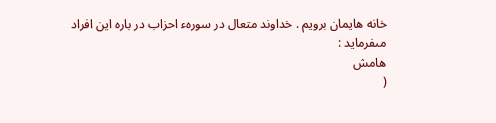خانه هايمان برويم . خداوند متعال در سورهء احزاب در باره اين افراد مىفرمايد :
هامش
(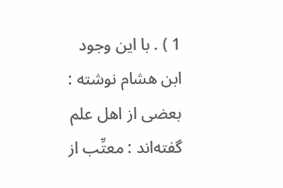1 ) . با اين وجود ابن هشام نوشته : بعضى از اهل علم گفته‌اند : معتِّب از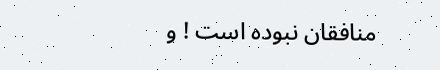منافقان نبوده است ! و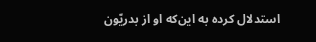استدلال كرده به اين‌كه او از بدريّون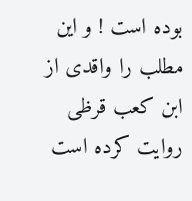بوده است ! و اين مطلب را واقدى از ابن كعب قرظى روايت كرده است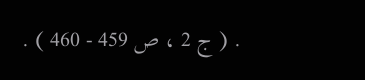. ( ج 2 ، ص 459 - 460 ) .